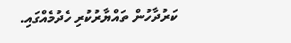ކަރުދާހުން ތައްޔާރުކުރި ހެދުމެއްގައި.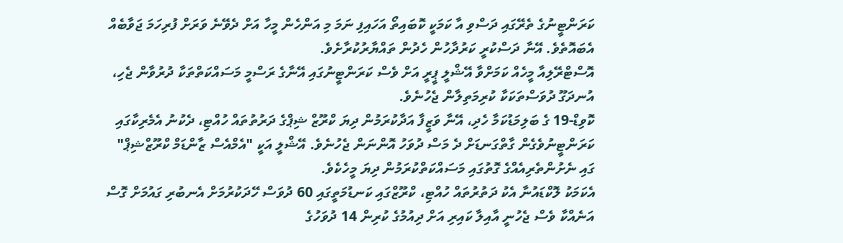ކަރަންޓީނުގެ ތެރޭގައި ދަސްވި އާ ކަމަކީ ކޮބައިތޯ އަހައިފި ނަމަ މި އަންހެން މީހާ އަށް ދެވޭނެ ވަރަށް ފުރިހަމަ ޖަވާބެއް އެބައޮތެވެ. އޭނާ ދަސްކުރީ ކަރުދާހުން ހެދުން ތައްޔާރުކުރާށެވެ.
އޮސްޓްރޭލިއާ މީހެއް ކަމަށްވާ އޭޝްލީ ޕީރީ އަށް ވެސް ކަރަންޓީނުގައި އޭނާގެ ރަސްމީ މަސައްކަތްތަކާ ދުރުވާން ޖެހި، އުނދަގޫ ދުވަސްތަކަކާ ކުރިމަތިލާން ޖެހުނެވެ.
ކޮވިޑް-19 ގެ ބަލިމަޑުކަމާ ހެދި، އޭނާ ވަޒީފާ އަދާކުރަމުން ދިޔަ ކްރޫޒް ޝިޕްގެ ދަރުތުތައް ހުއްޓި، ދެކުނު އެމެރިކާގައި ކަރަންޓީނުވެގެން ގާތްގަނޑަށް ދެ މަސް ދުވަހު އޮންނަން ޖެހުނެވެ. އޭޝްލީ އަކީ "އެމްއެސް ޒާންޑަމް ކްރޫޒްޝިޕް" ގައި ނެށުންތެރިއެއްގެ ގޮތުގައި މަސައްކަތްކުރަމުން ދިޔަ މީހެކެވެ.
އެކަމަކު ލޮކްޑައުނާ އެކު ދަތުރުތައް ހުއްޓި، ކްރޫޒްގައި ކަނޑުމަތީގައި 60 ދުވަސް ހޭދަކުރުމަށް އެނބުރި ގައުމަށް ގޮސް އަނެއްކާ ވެސް ޖެހުނީ އާއިލާ ކައިރި އަށް ދިއުމުގެ ކުރިން 14 ދުވަހުގެ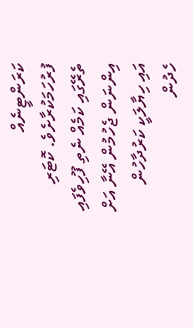ކަރަންޓީނެއް ފުރުހަމަކުރާށެވެ. ކޮޓަރި ތެރޭގައި ކަމެއް ނެތި ފޫހިވެފައި އިންނަން ޖެހުމުން އޭނާ އަށް އައި ހިޔާލަކީ ކަރުދާހުން ހެދުން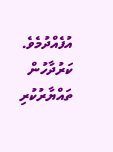އުފެއްދުމެވެ.
ކަރުދާހުން ތައްޔާރުކުރި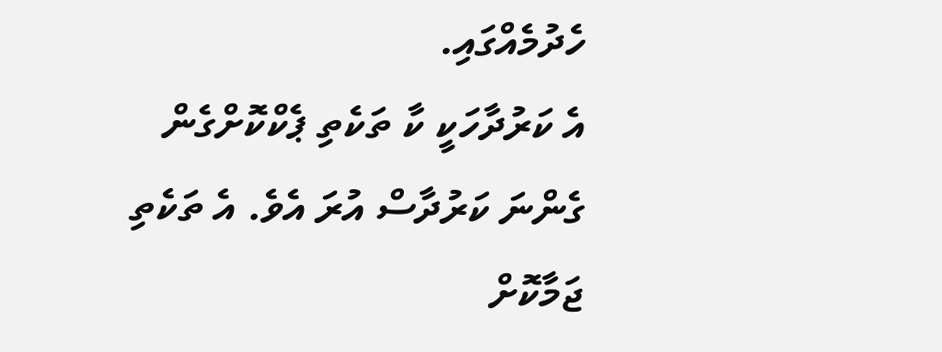ހެދުމެއްގައި.
އެ ކަރުދާހަކީ ކާ ތަކެތި ޕެކްކޮށްގެން ގެންނަ ކަރުދާސް އުރަ އެވެ. އެ ތަކެތި ޖަމާކޮށް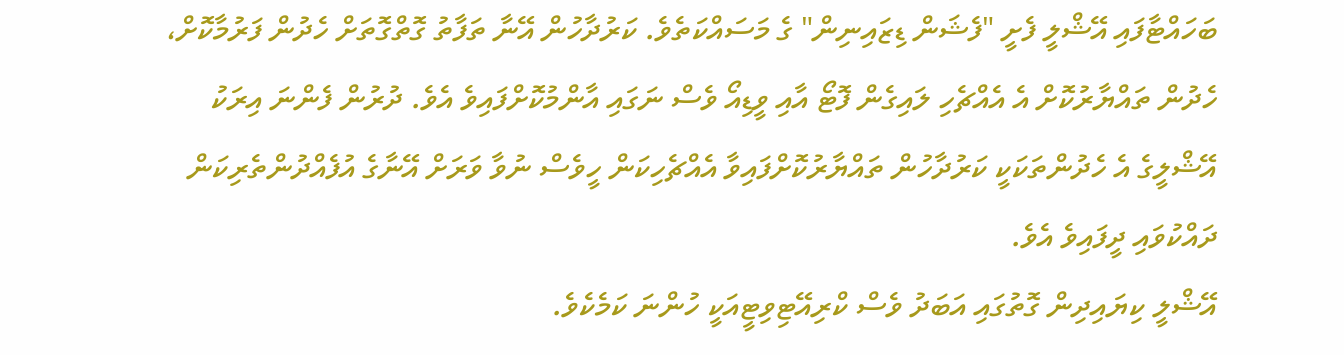ބަހައްޓާފައި އޭޝްލީ ފެށީ "ފެޝަން ޑިޒައިނިން" ގެ މަސައްކަތެވެ. ކަރުދާހުން އޭނާ ތަފާތު ގޮތްގޮތަށް ހެދުން ފަރުމާކޮށް، ހެދުން ތައްޔާރުކޮށް އެ އެއްޗެހި ލައިގެން ފޮޓޯ އާއި ވީޑިއޯ ވެސް ނަގައި އާންމުކޮށްފައިވެ އެވެ. ދުރުން ފެންނަ އިރަކު އޭޝްލީގެ އެ ހެދުންތަކަކީ ކަރުދާހުން ތައްޔާރުކޮށްފައިވާ އެއްޗެހިކަން ހީވެސް ނުވާ ވަރަށް އޭނާގެ އުފެއްދުންތެރިކަން ދައްކުވައި ދީފައިވެ އެވެ.
އޭޝްލީ ކިޔައިދިން ގޮތުގައި އަބަދު ވެސް ކްރިއޭޓިވިޓީއަކީ ހުންނަ ކަމެކެވެ.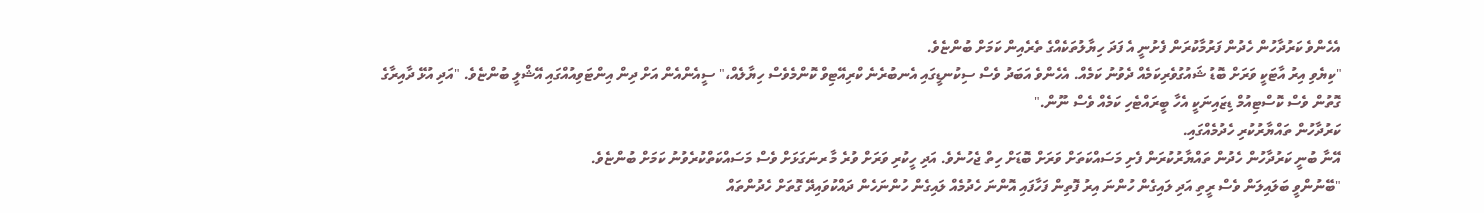އެހެންވެ ކަރުދާހުން ހެދުން ފަރުމާކުރަން ފެށުނީ އެ ފަދަ ހިޔާލުތަކެއްގެ ތެރެއިން ކަމަށް ބުންޏެވެ.
"ކިޔެވި އިރު އާޓަކީ ވަރަށް ބޮޑު ޝައުގުވެރިކަމެއް ދެވުނު ކަމެއް. އެހެންވެ އަބަދު ވެސް ސިކުނޑީގައި އެނބުރެނެ ކްރިއޭޓިވް ކޮންމެވެސް ހިޔާލެއް،" ސީއެންއެން އަށް ދިން އިންޓަވިއުއްގައި އޭޝްލީ ބުންޏެވެ. "އަދި އުޅޭ ދާއިރާގެ ގޮތުން ވެސް ކޮސްޓިއުމް ޑިޒައިނަކީ އެހާ ބީރައްޓެހި ކަމެއް ވެސް ނޫން."
ކަރުދާހުން ތައްޔާރުކުރި ހެދުމެއްގައި.
އޭނާ ބުނީ ކަރުދާހުން ހެދުން ތައްޔާރުކުރަން ފެށި މަސައްކަތަށް ވަރަށް ބޮޑަށް ހިތް ޖެހުނެވެ. އަދި ހީކުރި ވަރަށް ވުރެ މާ ރނަގަޅަށް ވެސް މަސައްކަތްކުރެވުނު ކަމަށް ބުންޏެވެ.
"ބޭނުންވީ ބަލައިލަން ވެސް ރީތި އަދި ލައިގެން ހުންނަ އިރު ފޮތިން ފަހާފައި އޮންނަ ހެދުމެއް ލައިގެން ހުންނަހެން ދައްކުވައިދޭ ގޮތަށް ހެދުންތައް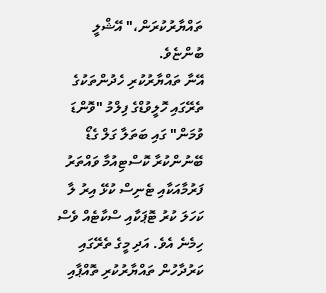ތައްޔާރުކުރަން،" އޭޝްލީ ބުންޏެވެ.
އޭނާ ތައްޔާރުކުރި ހެދުންތަކުގެ ތެރޭގައި ހޮލީވުޑްގެ ފިލްމު "ވޮންޑަ ވުމަން" ގައި ބަތަލާ ގަލް ގެޑޯ ބޭނުންކުރާ ކޮސްޓިއުމާ ވައްތަރު ފަރުމާއަކާއި ޓެނިސް ކުޅޭ އިރު ލާ ކަހަލަ ކުރު ޓޮޕަކާއި ސްކާޓެއް ވެސް ހިމެނެ އެވެ. އަދި މީގެ ތެރޭގައި ކަރުދާހުން ތައްޔާރުކުރި ތޮއްޕާއި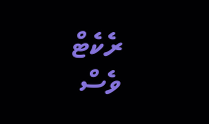ރެކެޓް ވެސް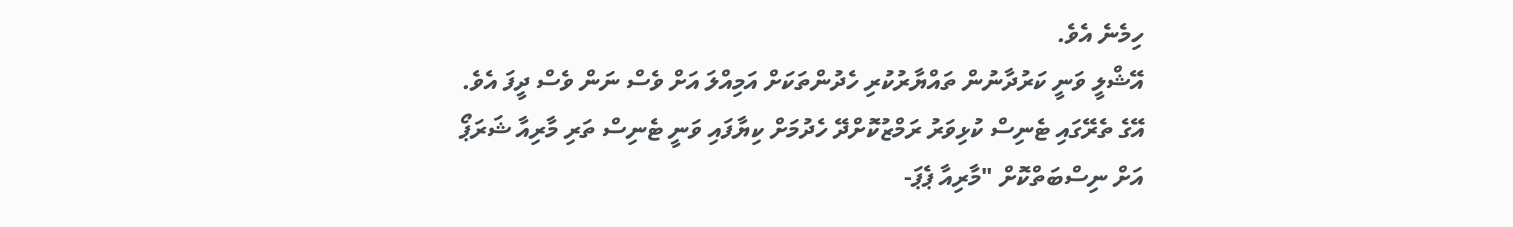ހިމެނެ އެވެ.
އޭޝްލީ ވަނީ ކަރުދާނުން ތައްޔާރުކުރި ހެދުންތަކަށް އަމިއްލަ އަށް ވެސް ނަން ވެސް ދީފަ އެވެ. އޭގެ ތެރޭގައި ޓެނިސް ކުޅިވަރު ރަމްޒުކޮށްދޭ ހެދުމަށް ކިޔާފައި ވަނީ ޓެނިސް ތަރި މާރިއާ ޝަރަޕޯ އަށް ނިސްބަތްކޮށް "މާރިއާ ޕެޕަ-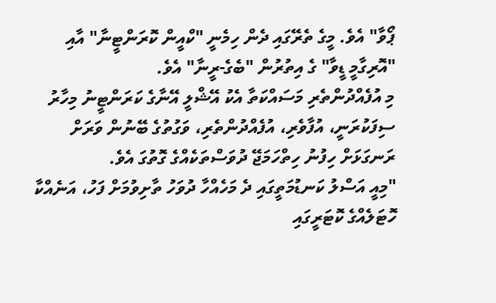ޕޯވާ" އެވެ. މީގެ ތެރޭގައި ދެން ހިމެނީ "ކްއީން ކޮރަންޓީނާ" އާއި "އޮރިގާމީ ޑީވާ" ގެ އިތުރުން "ބެގެ-ރީނާ" އެވެ.
މި އުފެއްދުންތެރި މަސައްކަތާ އެކު އޭޝްލީ އޭނާގެ ކަރަންޓީނު މިހާރު ސިފަކުރަނީ، އުފާވެރި، އުފެއްދުންތެރި، ވަގުތުގެ ބޭނުން ވަރަށް ރަނގަޅަށް ހިފުނު ހިތްހަމަޖޭ ދުވަސްތަކެއްގެ ގޮތުގަ އެވެ.
"މިއީ އަސްލު ކަނޑުމަތީގައި ދެ މަހެއްހާ ދުވަހު ތާށިވުމަށް ފަހު، އަނެއްކާ ހޮޓަލެއްގެ ކޮޓަރީގައި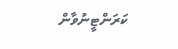ކަރަންޓީނުވާން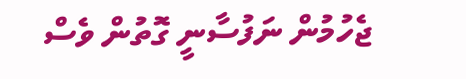ޖެހުމުން ނަފުސާނީ ގޮތުން ވެސް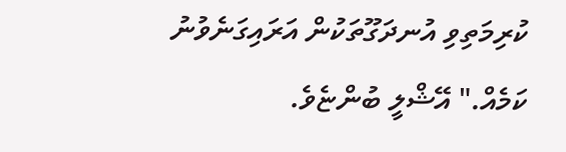ކުރިމަތިވި އުނދަގޫތަކުން އަރައިގަނެވުނު ކަމެއް." އޭޝްލީ ބުންޏެވެ.